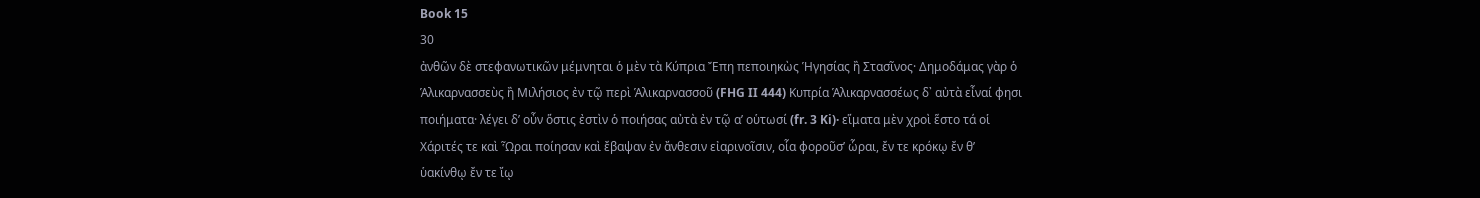Book 15
30
ἀνθῶν δὲ στεφανωτικῶν μέμνηται ὁ μὲν τὰ Κύπρια Ἔπη πεποιηκὼς Ἡγησίας ἢ Στασῖνος· Δημοδάμας γὰρ ὁ Ἁλικαρνασσεὺς ἢ Μιλήσιος ἐν τῷ περὶ Ἁλικαρνασσοῦ (FHG II 444) Κυπρία Ἁλικαρνασσέως δ᾽ αὐτὰ εἶναί φησι ποιήματα· λέγει δ’ οὖν ὅστις ἐστὶν ὁ ποιήσας αὐτὰ ἐν τῷ αʹ οὑτωσί (fr. 3 Ki)· εἵματα μὲν χροὶ ἕστο τά οἱ Χάριτές τε καὶ Ὧραι ποίησαν καὶ ἔβαψαν ἐν ἄνθεσιν εἰαρινοῖσιν, οἷα φοροῦσ’ ὧραι, ἔν τε κρόκῳ ἔν θ’ ὑακίνθῳ ἔν τε ἴῳ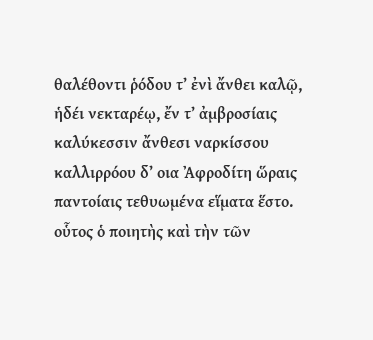θαλέθοντι ῥόδου τ’ ἐνὶ ἄνθει καλῷ, ἡδέι νεκταρέῳ, ἔν τ’ ἀμβροσίαις καλύκεσσιν ἄνθεσι ναρκίσσου καλλιρρόου δ’ οια Ἀφροδίτη ὥραις παντοίαις τεθυωμένα εἵματα ἕστο. οὗτος ὁ ποιητὴς καὶ τὴν τῶν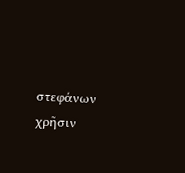στεφάνων χρῆσιν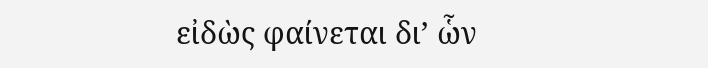εἰδὼς φαίνεται δι’ ὧν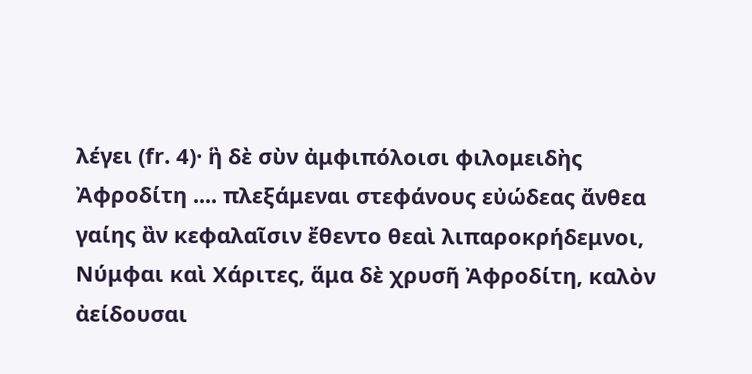λέγει (fr. 4)· ἣ δὲ σὺν ἀμφιπόλοισι φιλομειδὴς Ἀφροδίτη .... πλεξάμεναι στεφάνους εὐώδεας ἄνθεα γαίης ἂν κεφαλαῖσιν ἔθεντο θεαὶ λιπαροκρήδεμνοι, Νύμφαι καὶ Χάριτες, ἅμα δὲ χρυσῆ Ἀφροδίτη, καλὸν ἀείδουσαι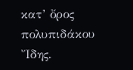κατ’ ὄρος πολυπιδάκου Ἴδης.